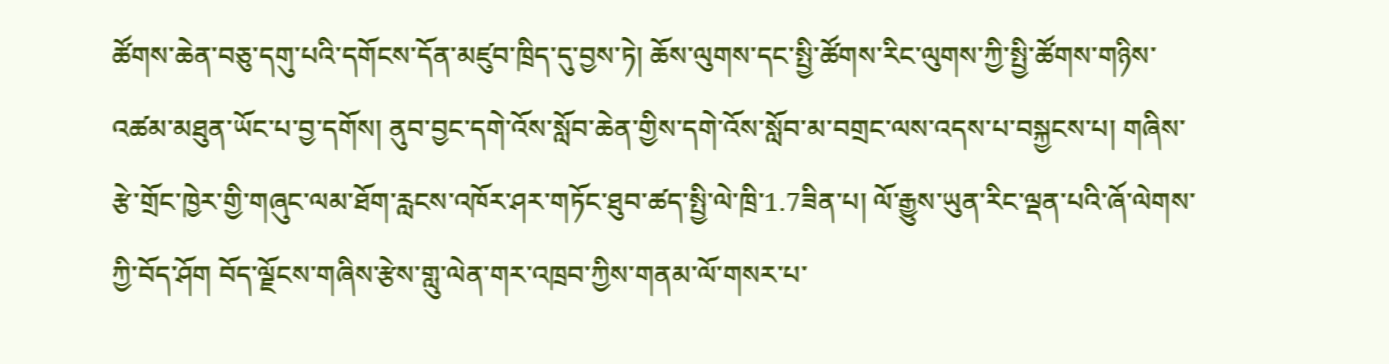ཚོགས་ཆེན་བཅུ་དགུ་པའི་དགོངས་དོན་མཛུབ་ཁྲིད་དུ་བྱས་ཏེ། ཆོས་ལུགས་དང་སྤྱི་ཚོགས་རིང་ལུགས་ཀྱི་སྤྱི་ཚོགས་གཉིས་འཚམ་མཐུན་ཡོང་པ་བྱ་དགོས། ནུབ་བྱང་དགེ་འོས་སློབ་ཆེན་གྱིས་དགེ་འོས་སློབ་མ་བགྲང་ལས་འདས་པ་བསྐྱངས་པ། གཞིས་རྩེ་གྲོང་ཁྱེར་གྱི་གཞུང་ལམ་ཐོག་རླངས་འཁོར་ཤར་གཏོང་ཐུབ་ཚད་སྤྱི་ལེ་ཁྲི་1.7ཟིན་པ། ལོ་རྒྱུས་ཡུན་རིང་ལྡན་པའི་ཞོ་ལེགས་ཀྱི་བོད་ཤོག བོད་ལྗོངས་གཞིས་རྩེས་གླུ་ལེན་གར་འཁྲབ་ཀྱིས་གནམ་ལོ་གསར་པ་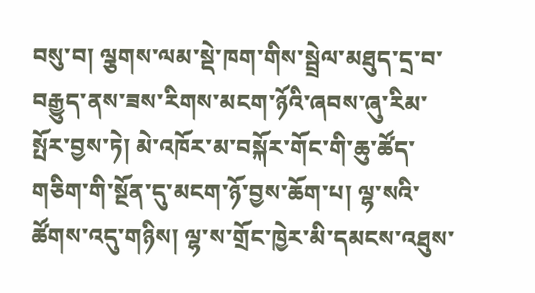བསུ་བ། ལྕགས་ལམ་སྡེ་ཁག་གིས་སྦྲེལ་མཐུད་དྲ་བ་བརྒྱུད་ནས་ཟས་རིགས་མངག་ཉོའི་ཞབས་ཞུ་རིམ་སྤོར་བྱས་ཏེ། མེ་འཁོར་མ་བསྐོར་གོང་གི་ཆུ་ཚོད་གཅིག་གི་སྔོན་དུ་མངག་ཉོ་བྱས་ཆོག་པ། ལྷ་སའི་ཚོགས་འདུ་གཉིས། ལྷ་ས་གྲོང་ཁྱེར་མི་དམངས་འཐུས་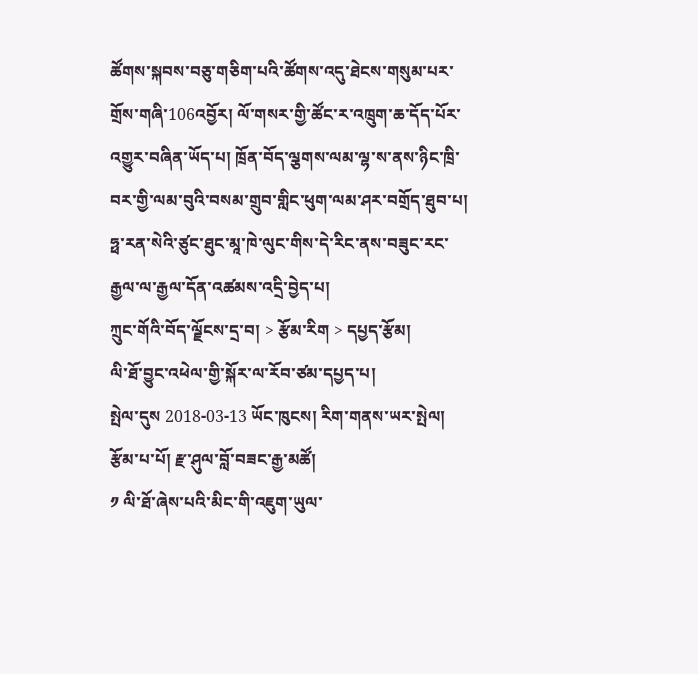ཚོགས་སྐབས་བཅུ་གཅིག་པའི་ཚོགས་འདུ་ཐེངས་གསུམ་པར་གྲོས་གཞི་106འབྱོར། ལོ་གསར་གྱི་ཚོང་ར་འཁྲུག་ཆ་དོད་པོར་འགྱུར་བཞིན་ཡོད་པ། ཁྲོན་བོད་ལྕགས་ལམ་ལྷ་ས་ནས་ཉིང་ཁྲི་བར་གྱི་ལམ་བུའི་བསམ་གྲུབ་གླིང་ཕུག་ལམ་ཤར་བགྲོད་ཐུབ་པ། ཧྥ་རན་སེའི་ཙུང་ཐུང་མཱ་ཁེ་ལུང་གིས་དེ་རིང་ནས་བཟུང་རང་རྒྱལ་ལ་རྒྱལ་དོན་འཚམས་འདྲི་བྱེད་པ།
ཀྲུང་གོའི་བོད་ལྗོངས་དྲ་བ། > རྩོམ་རིག > དཔྱད་རྩོམ།
ལི་ཐོ་བྱུང་འཕེལ་གྱི་སྐོར་ལ་རོབ་ཙམ་དཔྱད་པ།
སྤེལ་དུས 2018-03-13 ཡོང་ཁུངས། རིག་གནས་ཡར་སྤེལ། རྩོམ་པ་པོ། རྫ་ཤུལ་བློ་བཟང་རྒྱ་མཚོ།
༡ ལི་ཐོ་ཞེས་པའི་མིང་གི་འཇུག་ཡུལ་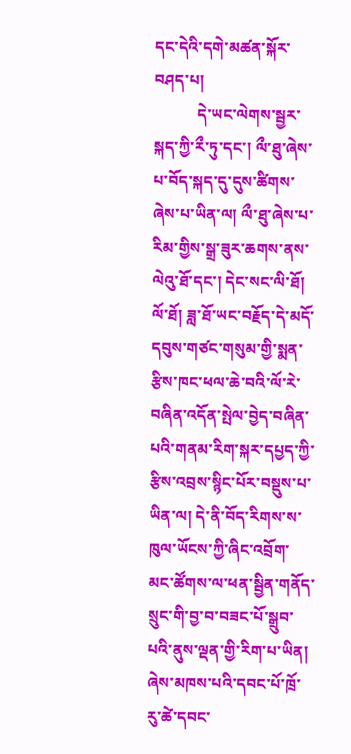དང་དེའི་དགེ་མཚན་སྐོར་བཤད་པ།
           དེ་ཡང་ལེགས་སྦྱར་སྐད་ཀྱི་རྀ་ཏུ་དང་། ལྀ་ཐུ་ཞེས་པ་བོད་སྐད་དུ་དུས་ཚིགས་ཞེས་པ་ཡིན་ལ། ལྀ་ཐུ་ཞེས་པ་རིམ་གྱིས་སྒྲ་ཟུར་ཆགས་ནས་ལེའུ་ཐོ་དང་། དེང་སང་ལི་ཐོ། ལོ་ཐོ། ཟླ་ཐོ་ཡང་བརྗོད་དེ་མདོ་དབུས་གཙང་གསུམ་གྱི་སྨན་རྩིས་ཁང་ཕལ་ཆེ་བའི་ལོ་རེ་བཞིན་འདོན་སྤེལ་བྱེད་བཞིན་པའི་གནམ་རིག་སྐར་དཔྱད་ཀྱི་རྩིས་འབྲས་སྙིང་པོར་བསྡུས་པ་ཡིན་ལ། དེ་ནི་བོད་རིགས་ས་ཁུལ་ཡོངས་ཀྱི་ཞིང་འབྲོག་མང་ཚོགས་ལ་ཕན་སྦྱིན་གནོད་སྲུང་གི་བྱ་བ་བཟང་པོ་སྒྲུབ་པའི་ནུས་ལྡན་གྱི་རིག་པ་ཡིན། ཞེས་མཁས་པའི་དབང་པོ་ཁྲོ་རུ་ཚེ་དབང་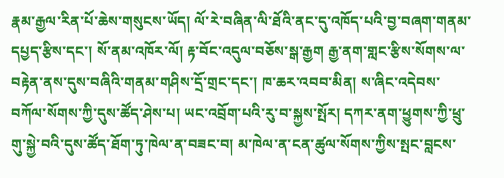རྣམ་རྒྱལ་རིན་པོ་ཆེས་གསུངས་ཡོད། ལོ་རེ་བཞིན་ལི་ཐོའི་ནང་དུ་འཁོད་པའི་བྱ་བཞག་གནམ་དཔྱད་རྩིས་དང་། སོ་ནམ་འཁོར་ལོ། རྟ་བོང་འདུལ་བཅོས་སྒ་རྒྱག རྒྱ་ནག་གླང་རྩིས་སོགས་ལ་བརྟེན་ནས་དུས་བཞིའི་གནམ་གཤིས་དྲོ་གྲང་དང་། ཁ་ཆར་འབབ་མིན། ས་ཞིང་འདེབས་བཀོལ་སོགས་ཀྱི་དུས་ཚོད་ཤེས་པ། ཡང་འབྲོག་པའི་རུ་བ་སྐྱས་སྤོར། དཀར་ནག་ཕྱུགས་ཀྱི་ཕྲུ་གུ་སྐྱེ་བའི་དུས་ཚོད་ཐོག་ཏུ་ཁེལ་ན་བཟང་བ། མ་ཁེལ་ན་ངན་ཚུལ་སོགས་ཀྱིས་སྤང་བླངས་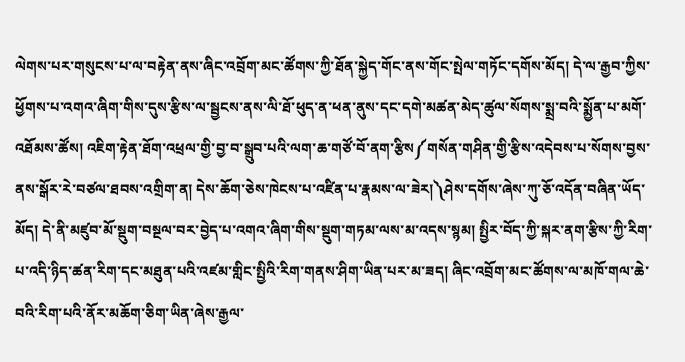ལེགས་པར་གསུངས་པ་ལ་བརྟེན་ནས་ཞིང་འབྲོག་མང་ཚོགས་ཀྱི་ཐོན་སྐྱེད་གོང་ནས་གོང་སྤེལ་གཏོང་དགོས་མོད། དེ་ལ་རྒྱབ་ཀྱིས་ཕྱོགས་པ་འགའ་ཞིག་གིས་དུས་རྩིས་ལ་སྦྱངས་ནས་ལི་ཐོ་ཕུད་ན་ཕན་ནུས་དང་དགེ་མཚན་མེད་ཚུལ་སོགས་སྨྲ་བའི་སྨྱོན་པ་མགོ་འཐོམས་ཚོས། འཇིག་རྟེན་ཐོག་འཕྲལ་གྱི་བྱ་བ་སྒྲུབ་པའི་ལག་ཆ་གཙོ་བོ་ནག་རྩིས༼གསོན་གཤིན་གྱི་རྩིས་འདེབས་པ་སོགས་བྱས་ནས་སྒོར་རེ་བཙལ་ཐབས་འགྲིག་ན། དེས་ཆོག་ཅེས་ཁེངས་པ་འཛིན་པ་རྣམས་ལ་ཟེར།༽ཤེས་དགོས་ཞེས་ཀུ་ཅོ་འདོན་བཞིན་ཡོད་མོད། དེ་ནི་མཛུབ་མོ་སྡུག་བསྔལ་བར་བྱེད་པ་འགའ་ཞིག་གིས་སྡུག་གཏམ་ལས་མ་འདས་སྙམ། སྤྱིར་བོད་ཀྱི་སྐར་ནག་རྩིས་ཀྱི་རིག་པ་འདི་ཉིད་ཚན་རིག་དང་མཐུན་པའི་འཛམ་གླིང་སྤྱིའི་རིག་གནས་ཤིག་ཡིན་པར་མ་ཟད། ཞིང་འབྲོག་མང་ཚོགས་ལ་མཁོ་གལ་ཆེ་བའི་རིག་པའི་ནོར་མཆོག་ཅིག་ཡིན་ཞེས་རྒྱལ་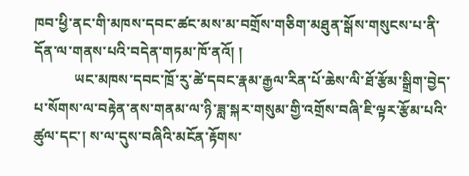ཁབ་ཕྱི་ནང་གི་མཁས་དབང་ཚང་མས་མ་བགྲོས་གཅིག་མཐུན་སྒོས་གསུངས་པ་ནི་དོན་ལ་གནས་པའི་བདེན་གཏམ་ཁོ་ནའོ། །
           ཡང་མཁས་དབང་ཁྲོ་རུ་ཚེ་དབང་རྣམ་རྒྱལ་རིན་པོ་ཆེས་ལི་ཐོ་རྩོམ་སྒྲིག་བྱེད་པ་སོགས་ལ་བརྟེན་ནས་གནམ་ལ་ཉི་ཟླ་སྐར་གསུམ་གྱི་འགྲོས་བཞི་ཇི་ལྟར་རྩོམ་པའི་ཚུལ་དང་། ས་ལ་དུས་བཞིའི་མངོན་རྟོགས་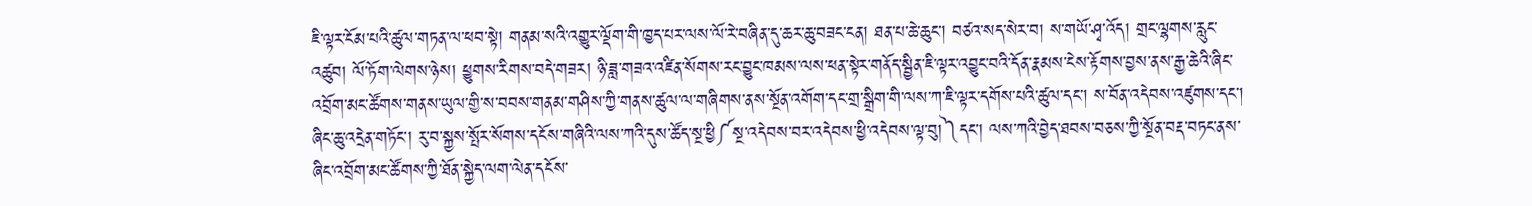ཇི་ལྟར་ངོམ་པའི་ཚུལ་གཏན་ལ་ཕབ་སྟེ། གནམ་སའི་འགྱུར་ལྡོག་གི་ཁྱད་པར་ལས་ལོ་རེ་བཞིན་དུ་ཆར་ཆུ་བཟང་ངན། ཐན་པ་ཆེ་ཆུང་། བཙའ་སད་སེར་བ། ས་གཡོ་ཤྭ་འོད། གྲང་ལྷགས་རླུང་འཚུབ། ལོ་ཏོག་ལེགས་ཉེས། ཕྱུགས་རིགས་བདེ་གཟར། ཉི་ཟླ་གཟའ་འཛིན་སོགས་རང་བྱུང་ཁམས་ལས་ཕན་སྟེར་གནོད་སྦྱིན་ཇི་ལྟར་འབྱུང་བའི་དོན་རྣམས་ངེས་རྟོགས་བྱས་ནས་རྒྱ་ཆེའི་ཞིང་འབྲོག་མང་ཚོགས་གནས་ཡུལ་གྱི་ས་བབས་གནམ་གཤིས་ཀྱི་གནས་ཚུལ་ལ་གཞིགས་ནས་སྔོན་འགོག་དང་གྲ་སྒྲིག་གི་ལས་ཀ་ཇི་ལྟར་དགོས་པའི་ཚུལ་དང་། ས་བོན་འདེབས་འཛུགས་དང་། ཞིང་ཆུ་འདྲེན་གཏོང་། རུ་བ་སྐྱས་སྤོར་སོགས་དངོས་གཞིའི་ལས་ཀའི་དུས་ཚོད་སྔ་ཕྱི༼སྔ་འདེབས་བར་འདེབས་ཕྱི་འདེབས་ལྟ་བུ།༽དང་། ལས་ཀའི་བྱེད་ཐབས་བཅས་ཀྱི་སྔོན་བརྡ་བཏང་ནས་ཞིང་འབྲོག་མང་ཚོགས་ཀྱི་ཐོན་སྐྱེད་ལག་ལེན་དངོས་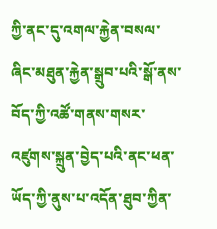ཀྱི་ནང་དུ་འགལ་རྐྱེན་བསལ་ཞིང་མཐུན་རྐྱེན་སྒྲུབ་པའི་སྒོ་ནས་བོད་ཀྱི་འཚོ་གནས་གསར་འཛུགས་སྐྲུན་བྱེད་པའི་ནང་ཕན་ཡོད་ཀྱི་ནུས་པ་འདོན་ཐུབ་ཀྱིན་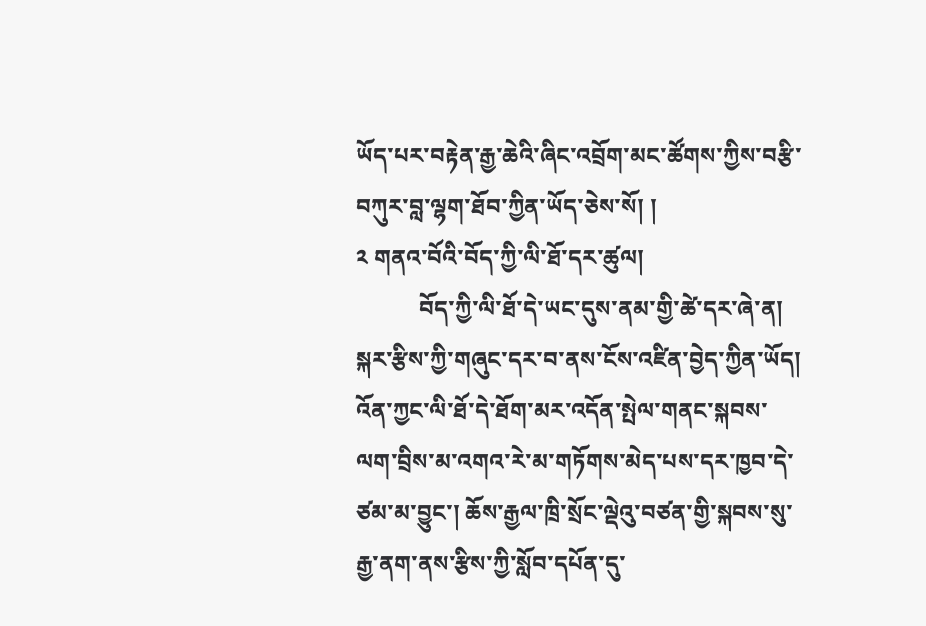ཡོད་པར་བརྟེན་རྒྱ་ཆེའི་ཞིང་འབྲོག་མང་ཚོགས་ཀྱིས་བརྩི་བཀུར་བླ་ལྷག་ཐོབ་ཀྱིན་ཡོད་ཅེས་སོ། །
༢ གནའ་བོའི་བོད་ཀྱི་ལི་ཐོ་དར་ཚུལ།
           བོད་ཀྱི་ལི་ཐོ་དེ་ཡང་དུས་ནམ་གྱི་ཚེ་དར་ཞེ་ན། སྐར་རྩིས་ཀྱི་གཞུང་དར་བ་ནས་ངོས་འཛིན་བྱེད་ཀྱིན་ཡོད། འོན་ཀྱང་ལི་ཐོ་དེ་ཐོག་མར་འདོན་སྤེལ་གནང་སྐབས་ལག་བྲིས་མ་འགའ་རེ་མ་གཏོགས་མེད་པས་དར་ཁྱབ་དེ་ཙམ་མ་བྱུང་། ཆོས་རྒྱལ་ཁྲི་སྲོང་ལྡེའུ་བཙན་གྱི་སྐབས་སུ་རྒྱ་ནག་ནས་རྩིས་ཀྱི་སློབ་དཔོན་དུ་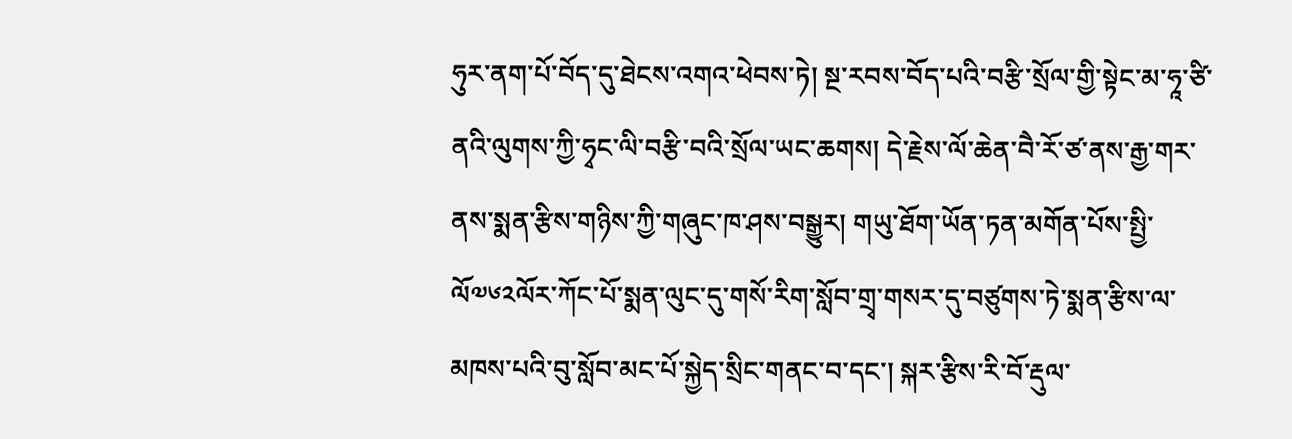ཧུར་ནག་པོ་བོད་དུ་ཐེངས་འགའ་ཕེབས་ཏེ། སྔ་རབས་བོད་པའི་བརྩི་སྲོལ་གྱི་སྟེང་མ་ཧཱ་ཙི་ནའི་ལུགས་ཀྱི་ཧྭང་ལི་བརྩི་བའི་སྲོལ་ཡང་ཆགས། དེ་རྗེས་ལོ་ཆེན་བཻ་རོ་ཙ་ནས་རྒྱ་གར་ནས་སྨན་རྩིས་གཉིས་ཀྱི་གཞུང་ཁ་ཤས་བསྒྱུར། གཡུ་ཐོག་ཡོན་ཏན་མགོན་པོས་སྤྱི་ལོ༧༦༢ལོར་ཀོང་པོ་སྨན་ལུང་དུ་གསོ་རིག་སློབ་གྲྭ་གསར་དུ་བཙུགས་ཏེ་སྨན་རྩིས་ལ་མཁས་པའི་བུ་སློབ་མང་པོ་སྐྱེད་སྲིང་གནང་བ་དང་། སྐར་རྩིས་རི་བོ་རྡུལ་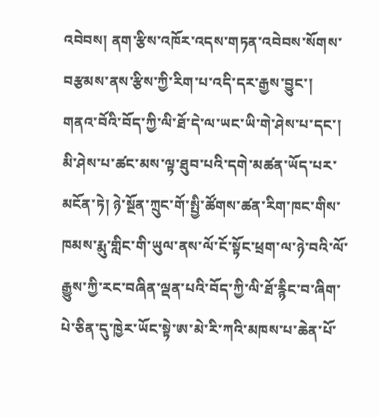འབེབས། ནག་རྩིས་འཁོར་འདས་གཏན་འབེབས་སོགས་བརྩམས་ནས་རྩིས་ཀྱི་རིག་པ་འདི་དར་རྒྱས་བྱུང་། གནའ་བོའི་བོད་ཀྱི་ལི་ཐོ་དེ་ལ་ཡང་ཡི་གེ་ཤེས་པ་དང་། མི་ཤེས་པ་ཚང་མས་ལྟ་ཐུབ་པའི་དགེ་མཚན་ཡོད་པར་མངོན་ཏེ། ཉེ་སྔོན་ཀྲུང་གོ་སྤྱི་ཚོགས་ཚན་རིག་ཁང་གིས་ཁམས་རྨུ་གླིང་གི་ཡུལ་ནས་ལོ་ངོ་སྟོང་ཕྲག་ལ་ཉེ་བའི་ལོ་རྒྱུས་ཀྱི་རང་བཞིན་ལྡན་པའི་བོད་ཀྱི་ལི་ཐོ་རྙིང་བ་ཞིག་པེ་ཅིན་དུ་ཁྱེར་ཡོང་སྟེ་ཨ་མེ་རི་ཀའི་མཁས་པ་ཆེན་པོ་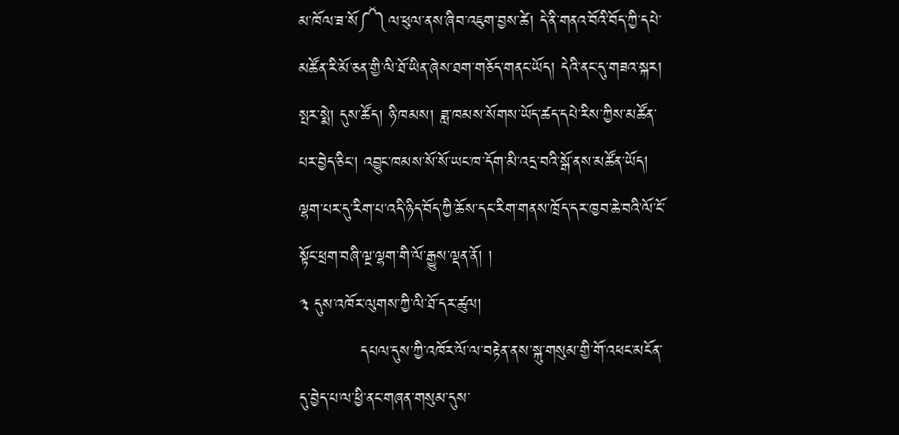མ་ཁོལ་ཟ་སོ༼༽ལ་ཕུལ་ནས་ཞིབ་འཇུག་བྱས་ཚེ། དེ་ནི་གནའ་བོའི་བོད་ཀྱི་དཔེ་མཚོན་རི་མོ་ཅན་གྱི་ལི་ཐོ་ཡིན་ཞེས་ཐག་གཅོད་གནང་ཡོད། དེའི་ནང་དུ་གཟའ་སྐར། སྤར་སྨེ། དུས་ཚོད། ཉི་ཁམས། ཟླ་ཁམས་སོགས་ཡོད་ཚད་དཔེ་རིས་ཀྱིས་མཚོན་པར་བྱེད་ཅིང་། འབྱུང་ཁམས་སོ་སོ་ཡང་ཁ་དོག་མི་འདྲ་བའི་སྒོ་ནས་མཚོན་ཡོད། ལྷག་པར་དུ་རིག་པ་འདི་ཉིད་བོད་ཀྱི་ཆོས་དང་རིག་གནས་ཁྲོད་དར་ཁྱབ་ཆེ་བའི་ལོ་ངོ་སྟོང་ཕྲག་བཞི་ལྔ་ལྷག་གི་ལོ་རྒྱུས་ལྡན་ནོ། །
༣ དུས་འཁོར་ལུགས་ཀྱི་ལི་ཐོ་དར་ཚུལ།
           དཔལ་དུས་ཀྱི་འཁོར་ལོ་ལ་བརྟེན་ནས་སྐུ་གསུམ་གྱི་གོ་འཕང་མངོན་དུ་བྱེད་པ་ལ་ཕྱི་ནང་གཞན་གསུམ་དུས་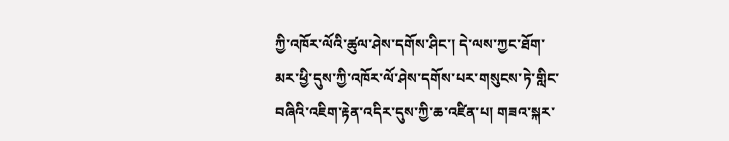ཀྱི་འཁོར་ལོའི་ཚུལ་ཤེས་དགོས་ཤིང་། དེ་ལས་ཀྱང་ཐོག་མར་ཕྱི་དུས་ཀྱི་འཁོར་ལོ་ཤེས་དགོས་པར་གསུངས་ཏེ་གླིང་བཞིའི་འཇིག་རྟེན་འདིར་དུས་ཀྱི་ཆ་འཛིན་པ། གཟའ་སྐར་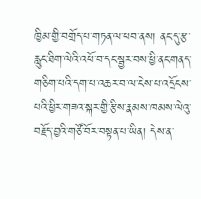ཁྱིམ་གྱི་བགྲོད་པ་གཏན་ལ་ཕབ་ནས། ནང་དུ་རྩ་རླུང་ཐིག་ལེའི་འཕོ་བ་དང་སྦྱར་བས་ཕྱི་ནང་གནད་གཅིག་པའི་དག་པ་འཆར་བ་ལ་ངེས་པ་འདྲོངས་པའི་ཕྱིར་གཟའ་སྐར་གྱི་རྩིས་རྣམས་ཁམས་ལེའུ་བརྗོད་བྱའི་གཙོ་བོར་བསྟན་པ་ཡིན། དེས་ན་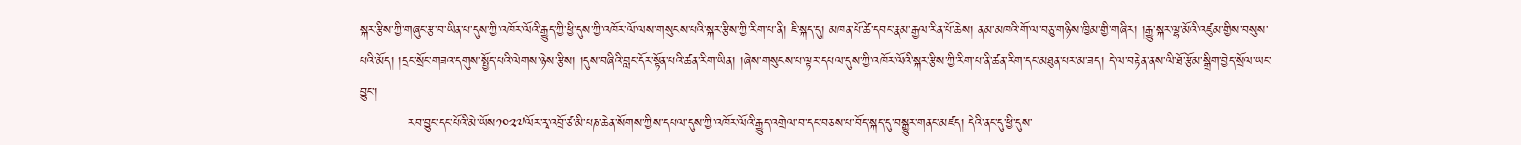སྐར་རྩིས་ཀྱི་གཞུང་རྩ་བ་ཡིན་པ་དུས་ཀྱི་འཁོར་ལོའི་རྒྱུད་ཀྱི་ཕྱི་དུས་ཀྱི་འཁོར་ལོ་ལས་གསུངས་པའི་སྐར་རྩིས་ཀྱི་རིག་པ་ནི། ཇི་སྐད་དུ། མཁན་པོ་ཚེ་དབང་རྣམ་རྒྱལ་རིན་པོ་ཆེས། ནམ་མཁའི་གོ་ལ་བཅུ་གཉིས་ཁྱིམ་གྱི་གཞིར། །རྒྱུ་སྐར་ལྷ་མོའི་འཛུམ་གྱིས་བསུས་པའི་མོད། །དྲང་སྲོང་གཟའ་དགུས་སྤྱོད་པའི་ལེགས་ཉེས་རྩིས། །དུས་བཞིའི་བླང་དོར་སྟོན་པའི་ཚན་རིག་ཡིན། །ཞེས་གསུངས་པ་ལྟར་དཔལ་དུས་ཀྱི་འཁོར་ལོའི་སྐར་རྩིས་ཀྱི་རིག་པ་ནི་ཚན་རིག་དང་མཐུན་པར་མ་ཟད། དེ་ལ་བརྟེན་ནས་ལི་ཐོ་རྩོམ་སྒྲིག་བྱེད་སྲོལ་ཡང་བྱུང་།
           རབ་བྱུང་དང་པོའི་མེ་ཡོས༡༠༢༧ལོར་རྭ་འབྲོ་ཙ་མི་པཎ་ཆེན་སོགས་ཀྱིས་དཔལ་དུས་ཀྱི་འཁོར་ལོའི་རྒྱུད་འགྲེལ་བ་དང་བཅས་པ་བོད་སྐད་དུ་བསྒྱུར་གནང་མཛད། དེའི་ནང་དུ་ཕྱི་དུས་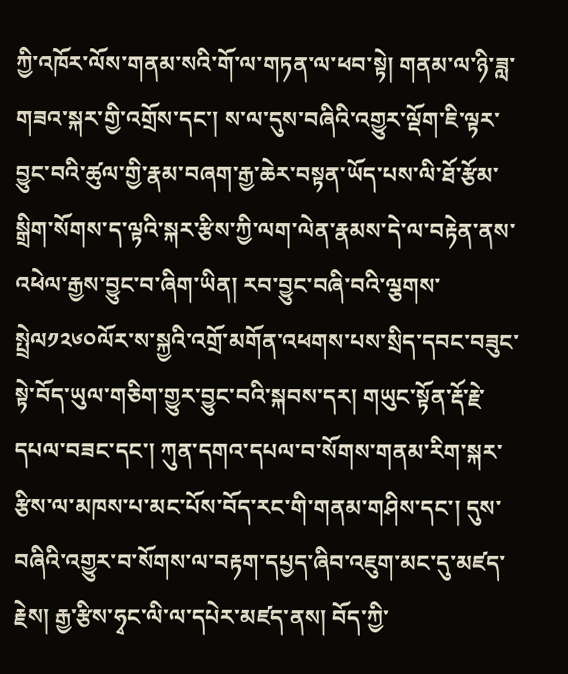ཀྱི་འཁོར་ལོས་གནམ་སའི་གོ་ལ་གཏན་ལ་ཕབ་སྟེ། གནམ་ལ་ཉི་ཟླ་གཟའ་སྐར་གྱི་འགྲོས་དང་། ས་ལ་དུས་བཞིའི་འགྱུར་ལྡོག་ཇི་ལྟར་བྱུང་བའི་ཚུལ་གྱི་རྣམ་བཞག་རྒྱ་ཆེར་བསྟན་ཡོད་པས་ལི་ཐོ་རྩོམ་སྒྲིག་སོགས་ད་ལྟའི་སྐར་རྩིས་ཀྱི་ལག་ལེན་རྣམས་དེ་ལ་བརྟེན་ནས་འཕེལ་རྒྱས་བྱུང་བ་ཞིག་ཡིན། རབ་བྱུང་བཞི་བའི་ལྕགས་སྤྲེལ༡༢༦༠ལོར་ས་སྐྱའི་འགྲོ་མགོན་འཕགས་པས་སྲིད་དབང་བཟུང་སྟེ་བོད་ཡུལ་གཅིག་གྱུར་བྱུང་བའི་སྐབས་དར། གཡུང་སྟོན་རྡོ་རྗེ་དཔལ་བཟང་དང་། ཀུན་དགའ་དཔལ་བ་སོགས་གནམ་རིག་སྐར་རྩིས་ལ་མཁས་པ་མང་པོས་བོད་རང་གི་གནམ་གཤིས་དང་། དུས་བཞིའི་འགྱུར་བ་སོགས་ལ་བརྟག་དཔྱད་ཞིབ་འཇུག་མང་དུ་མཛད་རྗེས། རྒྱ་རྩིས་ཧྭང་ལི་ལ་དཔེར་མཛད་ནས། བོད་ཀྱི་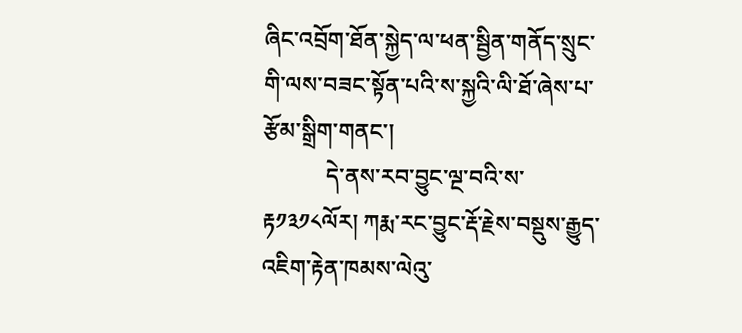ཞིང་འབྲོག་ཐོན་སྐྱེད་ལ་ཕན་སྦྱིན་གནོད་སྲུང་གི་ལས་བཟང་སྟོན་པའི་ས་སྐྱའི་ལི་ཐོ་ཞེས་པ་རྩོམ་སྒྲིག་གནང་།
           དེ་ནས་རབ་བྱུང་ལྔ་བའི་ས་རྟ༡༣༡༨ལོར། ཀརྨ་རང་བྱུང་རྡོ་རྗེས་བསྡུས་རྒྱུད་འཇིག་རྟེན་ཁམས་ལེའུ་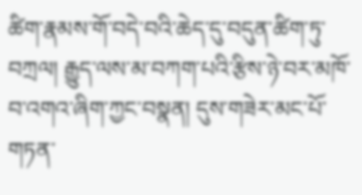ཚིག་རྣམས་གོ་བདེ་བའི་ཆེད་དུ་བདུན་ཚིག་ཏུ་བཀྲལ། རྒྱུད་ལས་མ་བཀག་པའི་རྩིས་ཉེ་བར་མཁོ་བ་འགའ་ཞིག་ཀྱང་བསྣན། དུས་གཟེར་མང་པོ་གཏན་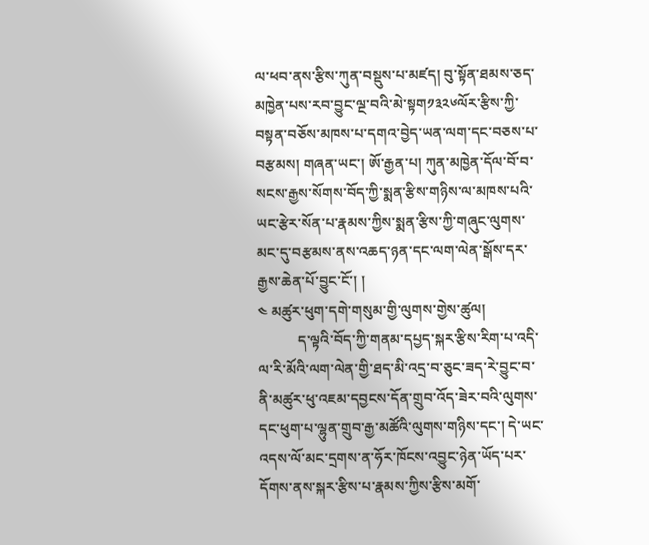ལ་ཕབ་ནས་རྩིས་ཀུན་བསྡུས་པ་མཛད། བུ་སྟོན་ཐམས་ཅད་མཁྱེན་པས་རབ་བྱུང་ལྔ་བའི་མེ་སྟག༡༣༢༦ལོར་རྩིས་ཀྱི་བསྟན་བཅོས་མཁས་པ་དགའ་བྱེད་ཡན་ལག་དང་བཅས་པ་བརྩམས། གཞན་ཡང་། ཨོ་རྒྱན་པ། ཀུན་མཁྱེན་དོལ་བོ་བ་སངས་རྒྱས་སོགས་བོད་ཀྱི་སྨན་རྩིས་གཉིས་ལ་མཁས་པའི་ཡང་རྩེར་སོན་པ་རྣམས་ཀྱིས་སྨན་རྩིས་ཀྱི་གཞུང་ལུགས་མང་དུ་བརྩམས་ནས་འཆད་ཉན་དང་ལག་ལེན་སྒོས་དར་རྒྱས་ཆེན་པོ་བྱུང་ངོ་། །
༤ མཚུར་ཕུག་དགེ་གསུམ་གྱི་ལུགས་གྱེས་ཚུལ།
           ད་ལྟའི་བོད་ཀྱི་གནམ་དཔྱད་སྐར་རྩིས་རིག་པ་འདི་ལ་རི་མོའི་ལག་ལེན་གྱི་ཐད་མི་འདྲ་བ་ཅུང་ཟད་རེ་བྱུང་བ་ནི་མཚུར་ཕུ་འཇམ་དབྱངས་དོན་གྲུབ་འོད་ཟེར་བའི་ལུགས་དང་ཕུག་པ་ལྷུན་གྲུབ་རྒྱ་མཚོའི་ལུགས་གཉིས་དང་། དེ་ཡང་འདས་ལོ་མང་དྲགས་ན་ཧོར་ཁོངས་འབྱུང་ཉེན་ཡོད་པར་དོགས་ནས་སྐར་རྩིས་པ་རྣམས་ཀྱིས་རྩིས་མགོ་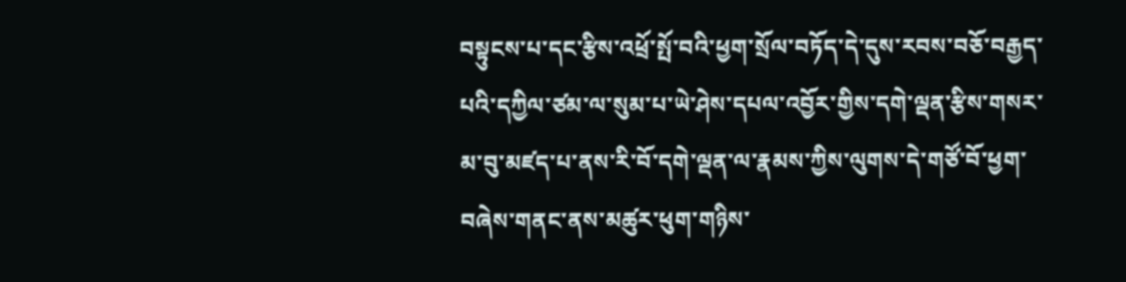བསྟུངས་པ་དང་རྩིས་འཕྲོ་སྤོ་བའི་ཕྱག་སྲོལ་བཏོད་དེ་དུས་རབས་བཅོ་བརྒྱད་པའི་དཀྱིལ་ཙམ་ལ་སུམ་པ་ཡེ་ཤེས་དཔལ་འབྱོར་གྱིས་དགེ་ལྡན་རྩིས་གསར་མ་བུ་མཛད་པ་ནས་རི་བོ་དགེ་ལྡན་ལ་རྣམས་ཀྱིས་ལུགས་དེ་གཙོ་བོ་ཕྱག་བཞེས་གནང་ནས་མཚུར་ཕུག་གཉིས་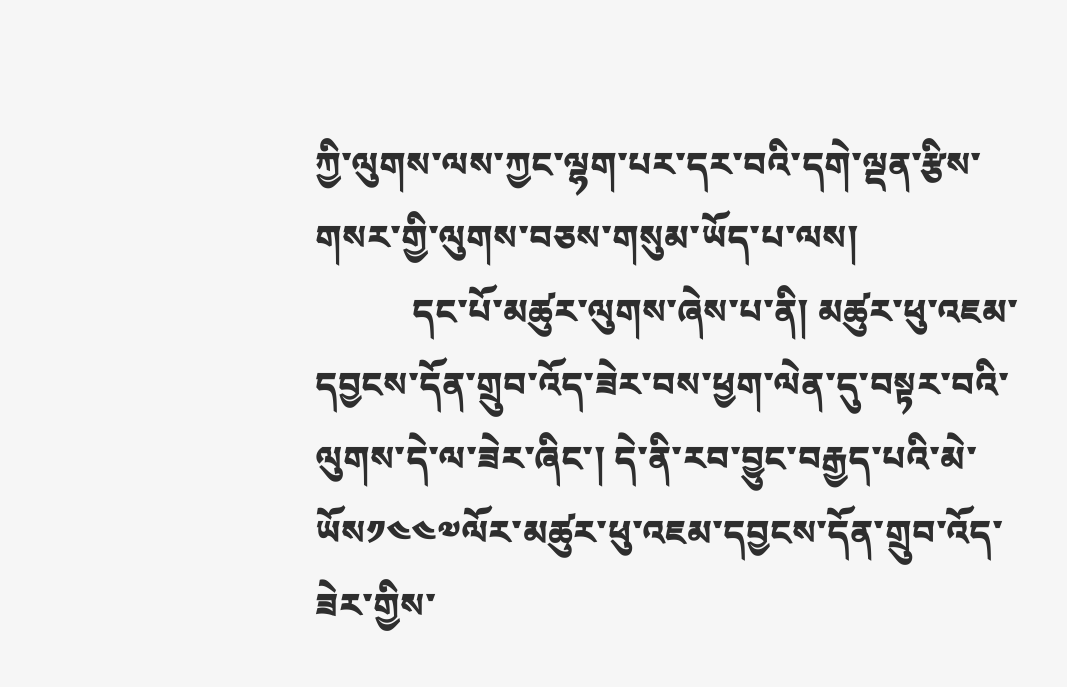ཀྱི་ལུགས་ལས་ཀྱང་ལྷག་པར་དར་བའི་དགེ་ལྡན་རྩིས་གསར་གྱི་ལུགས་བཅས་གསུམ་ཡོད་པ་ལས།
           དང་པོ་མཚུར་ལུགས་ཞེས་པ་ནི། མཚུར་ཕུ་འཇམ་དབྱངས་དོན་གྲུབ་འོད་ཟེར་བས་ཕྱག་ལེན་དུ་བསྟར་བའི་ལུགས་དེ་ལ་ཟེར་ཞིང་། དེ་ནི་རབ་བྱུང་བརྒྱད་པའི་མེ་ཡོས༡༤༤༧ལོར་མཚུར་ཕུ་འཇམ་དབྱངས་དོན་གྲུབ་འོད་ཟེར་གྱིས་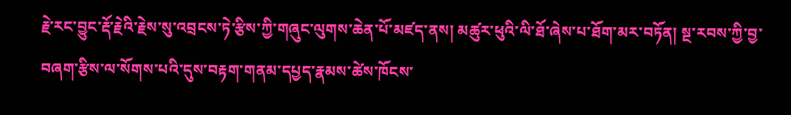རྗེ་རང་བྱུང་རྡོ་རྗེའི་རྗེས་སུ་འབྲངས་ཏེ་རྩིས་ཀྱི་གཞུང་ལུགས་ཆེན་པོ་མཛད་ནས། མཚུར་ཕུའི་ལི་ཐོ་ཞེས་པ་ཐོག་མར་བཏོན། སྔ་རབས་ཀྱི་བྱ་བཞག་རྩིས་ལ་སོགས་པའི་དུས་བརྟག་གནམ་དཔྱད་རྣམས་ཚེས་ཁོངས་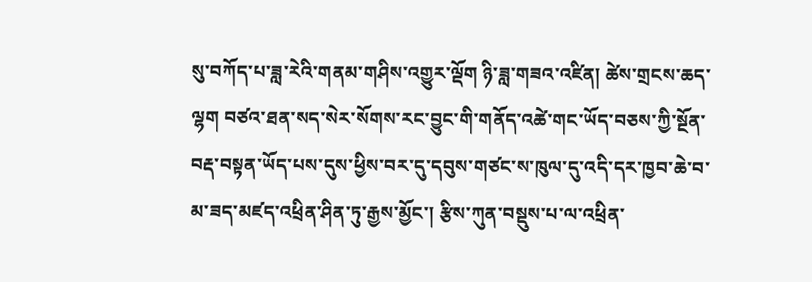སུ་བཀོད་པ་ཟླ་རེའི་གནམ་གཤིས་འགྱུར་ལྡོག ཉི་ཟླ་གཟའ་འཛིན། ཚེས་གྲངས་ཆད་ལྷག བཙའ་ཐན་སད་སེར་སོགས་རང་བྱུང་གི་གནོད་འཚེ་གང་ཡོད་བཅས་ཀྱི་སྔོན་བརྡ་བསྟན་ཡོད་པས་དུས་ཕྱིས་བར་དུ་དབུས་གཙང་ས་ཁུལ་དུ་འདི་དར་ཁྱབ་ཆེ་བ་མ་ཟད་མཛད་འཕྲིན་ཤིན་ཏུ་རྒྱས་མྱོང་། རྩིས་ཀུན་བསྡུས་པ་ལ་འཕྲིན་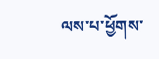ལས་པ་ཕྱོགས་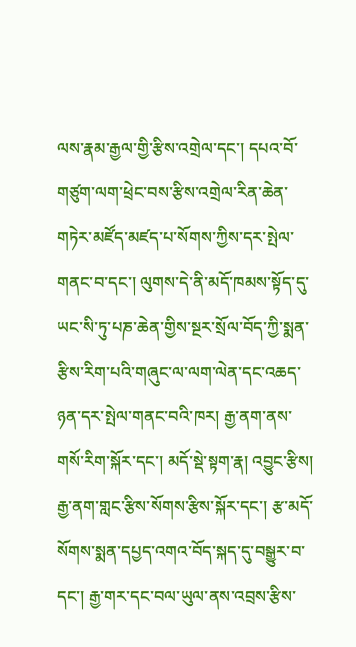ལས་རྣམ་རྒྱལ་གྱི་རྩིས་འགྲེལ་དང་། དཔའ་བོ་གཙུག་ལག་ཕྲེང་བས་རྩིས་འགྲེལ་རིན་ཆེན་གཏེར་མཛོད་མཛད་པ་སོགས་ཀྱིས་དར་སྤེལ་གནང་བ་དང་། ལུགས་དེ་ནི་མདོ་ཁམས་སྟོད་དུ་ཡང་སི་ཏུ་པཎ་ཆེན་གྱིས་སྔར་སྲོལ་བོད་ཀྱི་སྨན་རྩིས་རིག་པའི་གཞུང་ལ་ལག་ལེན་དང་འཆད་ཉན་དར་སྤེལ་གནང་བའི་ཁར། རྒྱ་ནག་ནས་གསོ་རིག་སྐོར་དང་། མདོ་སྡེ་སྟག་རྣ། འབྱུང་རྩིས། རྒྱ་ནག་གླང་རྩིས་སོགས་རྩིས་སྐོར་དང་། རྩ་མདོ་སོགས་སྨན་དཔྱད་འགའ་བོད་སྐད་དུ་བསྒྱུར་བ་དང་། རྒྱ་གར་དང་བལ་ཡུལ་ནས་འབྲས་རྩིས་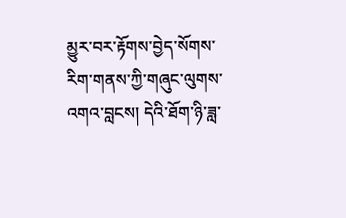མྱུར་བར་རྟོགས་བྱེད་སོགས་རིག་གནས་ཀྱི་གཞུང་ལུགས་འགའ་བླངས། དེའི་ཐོག་ཉི་ཟླ་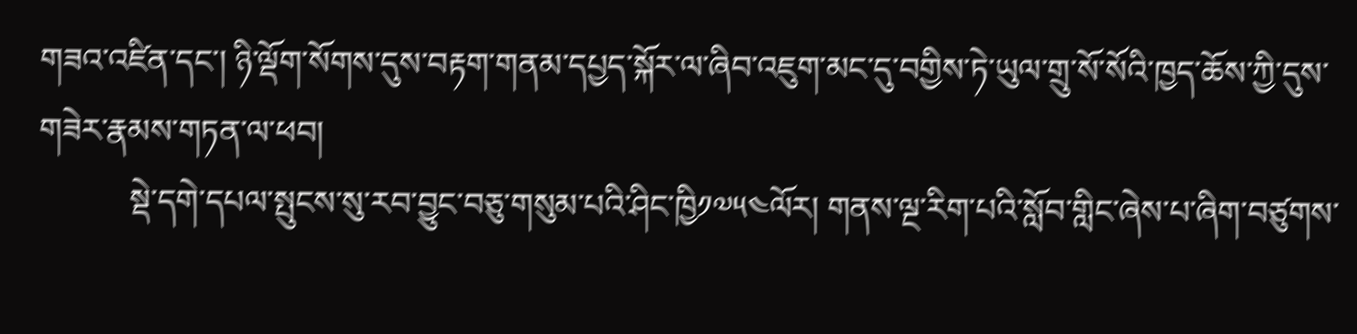གཟའ་འཛིན་དང་། ཉི་ལྡོག་སོགས་དུས་བརྟག་གནམ་དཔྱད་སྐོར་ལ་ཞིབ་འཇུག་མང་དུ་བགྱིས་ཏེ་ཡུལ་གྲུ་སོ་སོའི་ཁྱད་ཆོས་ཀྱི་དུས་གཟེར་རྣམས་གཏན་ལ་ཕབ།
           སྡེ་དགེ་དཔལ་སྤུངས་སུ་རབ་བྱུང་བཅུ་གསུམ་པའི་ཤིང་ཁྱི༡༧༥༤ལོར། གནས་ལྔ་རིག་པའི་སློབ་གླིང་ཞེས་པ་ཞིག་བཙུགས་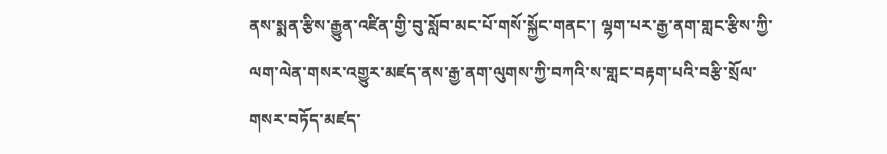ནས་སྨན་རྩིས་རྒྱུན་འཛིན་གྱི་བུ་སློབ་མང་པོ་གསོ་སྐྱོང་གནང་། ལྷག་པར་རྒྱ་ནག་གླང་རྩིས་ཀྱི་ལག་ལེན་གསར་འགྱུར་མཛད་ནས་རྒྱ་ནག་ལུགས་ཀྱི་བཀའི་ས་གླང་བརྟག་པའི་བརྩི་སྲོལ་གསར་བཏོད་མཛད་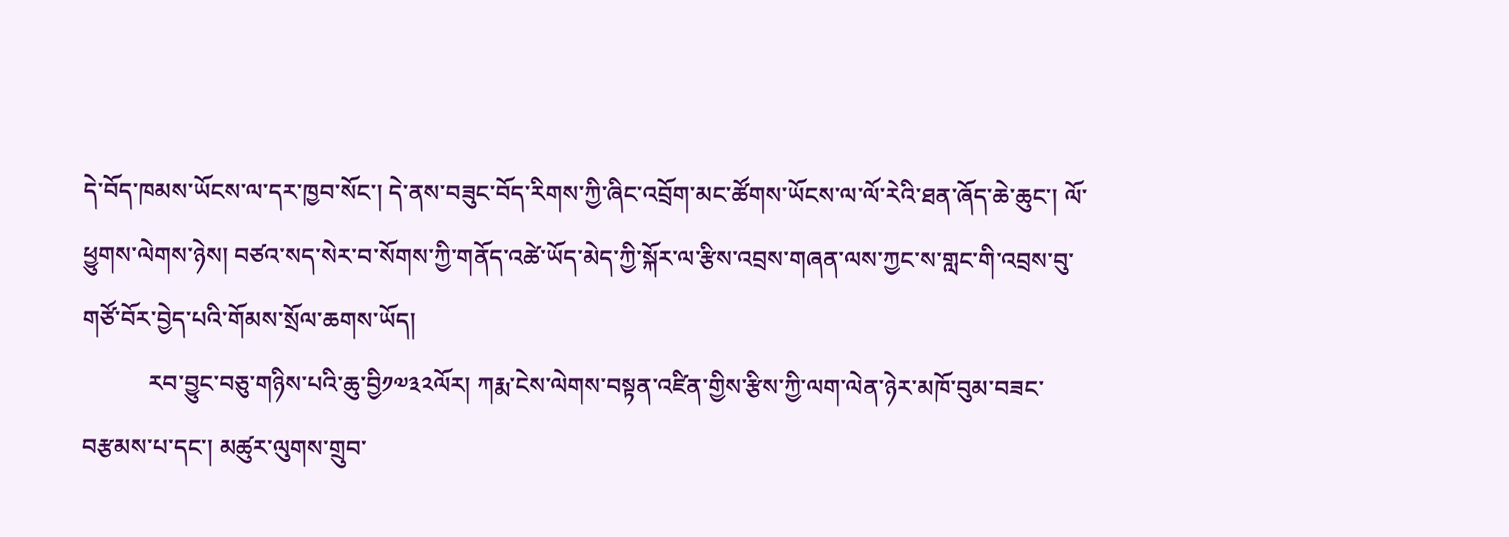དེ་བོད་ཁམས་ཡོངས་ལ་དར་ཁྱབ་སོང་། དེ་ནས་བཟུང་བོད་རིགས་ཀྱི་ཞིང་འབྲོག་མང་ཚོགས་ཡོངས་ལ་ལོ་རེའི་ཐན་ཞོད་ཆེ་ཆུང་། ལོ་ཕྱུགས་ལེགས་ཉེས། བཙའ་སད་སེར་བ་སོགས་ཀྱི་གནོད་འཚེ་ཡོད་མེད་ཀྱི་སྐོར་ལ་རྩིས་འབྲས་གཞན་ལས་ཀྱང་ས་གླང་གི་འབྲས་བུ་གཙོ་བོར་བྱེད་པའི་གོམས་སྲོལ་ཆགས་ཡོད།
           རབ་བྱུང་བཅུ་གཉིས་པའི་ཆུ་བྱི༡༧༣༢ལོར། ཀརྨ་ངེས་ལེགས་བསྟན་འཛིན་གྱིས་རྩིས་ཀྱི་ལག་ལེན་ཉེར་མཁོ་བུམ་བཟང་བརྩམས་པ་དང་། མཚུར་ལུགས་གྲུབ་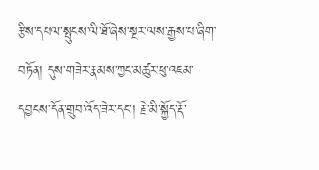རྩིས་དཔལ་སྤུངས་ལི་ཐོ་ཞེས་སྔར་ལས་རྒྱས་པ་ཞིག་བཏོན། དུས་གཟེར་རྣམས་ཀྱང་མཚུར་ཕུ་འཇམ་དབྱངས་དོན་གྲུབ་འོད་ཟེར་དང་། རྗེ་མི་སྐྱོད་རྡོ་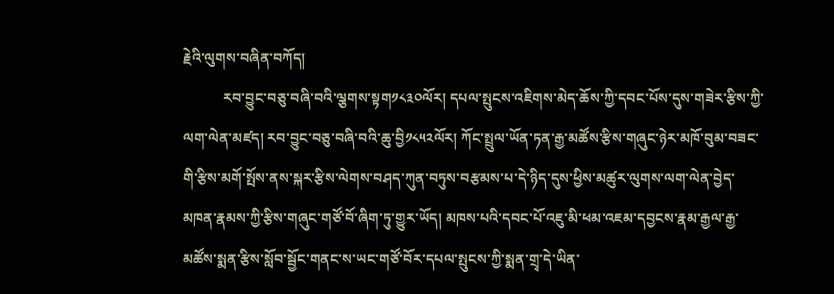རྗེའི་ལུགས་བཞིན་བཀོད།
           རབ་བྱུང་བཅུ་བཞི་བའི་ལྕགས་སྟག༡༨༣༠ལོར། དཔལ་སྤུངས་འཇིགས་མེད་ཆོས་ཀྱི་དབང་པོས་དུས་གཟེར་རྩིས་ཀྱི་ལག་ལེན་མཛད། རབ་བྱུང་བཅུ་བཞི་བའི་ཆུ་བྱི༡༨༥༢ལོར། ཀོང་སྤྲུལ་ཡོན་ཏན་རྒྱ་མཚོས་རྩིས་གཞུང་ཉེར་མཁོ་བུམ་བཟང་གི་རྩིས་མགོ་སྤོས་ནས་སྐར་རྩིས་ལེགས་བཤད་ཀུན་བཏུས་བརྩམས་པ་དེ་ཉིད་དུས་ཕྱིས་མཚུར་ལུགས་ལག་ལེན་བྱེད་མཁན་རྣམས་ཀྱི་རྩིས་གཞུང་གཙོ་བོ་ཞིག་ཏུ་གྱུར་ཡོད། མཁས་པའི་དབང་པོ་འཇུ་མི་ཕམ་འཇམ་དབྱངས་རྣམ་རྒྱལ་རྒྱ་མཚོས་སྨན་རྩིས་སློབ་སྦྱོང་གནང་ས་ཡང་གཙོ་བོར་དཔལ་སྤུངས་ཀྱི་སྨན་གྲྭ་དེ་ཡིན་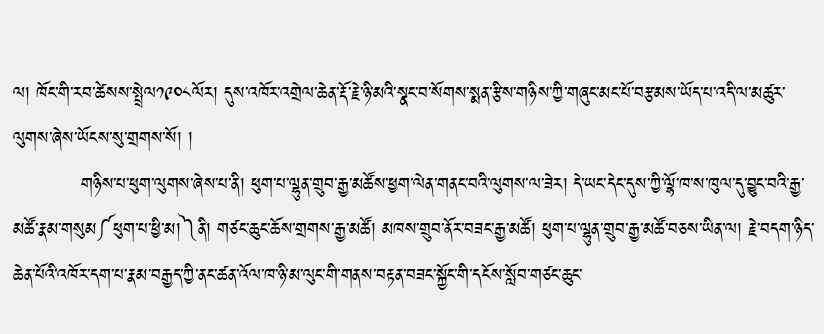ལ། ཁོང་གི་རབ་ཚེསས་སྤྲེལ༡༩༠༨ལོར། དུས་འཁོར་འགྲེལ་ཆེན་རྡོ་རྗེ་ཉི་མའི་སྣང་བ་སོགས་སྨན་རྩིས་གཉིས་ཀྱི་གཞུང་མང་པོ་བརྩམས་ཡོད་པ་འདི་ལ་མཚུར་ལུགས་ཞེས་ཡོངས་སུ་གྲགས་སོ། །
           གཉིས་པ་ཕུག་ལུགས་ཞེས་པ་ནི། ཕུག་པ་ལྷུན་གྲུབ་རྒྱ་མཚོས་ཕྱག་ལེན་གནང་བའི་ལུགས་ལ་ཟེར། དེ་ཡང་དེང་དུས་ཀྱི་ལྷོ་ཁ་ས་ཁུལ་དུ་བྱུང་བའི་རྒྱ་མཚོ་རྣམ་གསུམ༼ཕུག་པ་ཕྱི་མ།༽ནི། གཙང་ཆུང་ཆོས་གྲགས་རྒྱ་མཚོ། མཁས་གྲུབ་ནོར་བཟང་རྒྱ་མཚོ། ཕུག་པ་ལྷུན་གྲུབ་རྒྱ་མཚོ་བཅས་ཡིན་ལ། རྗེ་བདག་ཉིད་ཆེན་པོའི་འཁོར་དག་པ་རྣམ་བརྒྱད་ཀྱི་ནང་ཚན་འོལ་ཁ་ཉི་མ་ལུང་གི་གནས་བརྟན་བཟང་སྐྱོང་གི་དངོས་སློབ་གཙང་ཆུང་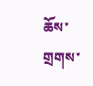ཆོས་གྲགས་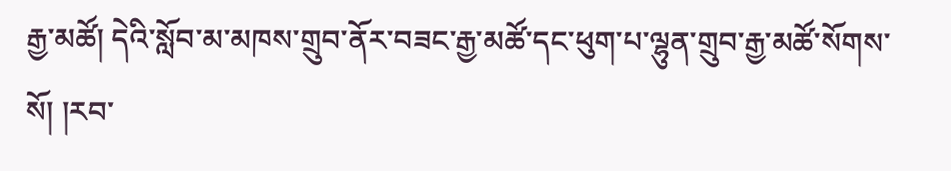རྒྱ་མཚོ། དེའི་སློབ་མ་མཁས་གྲུབ་ནོར་བཟང་རྒྱ་མཚོ་དང་ཕུག་པ་ལྷུན་གྲུབ་རྒྱ་མཚོ་སོགས་སོ། །རབ་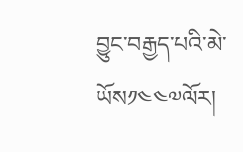བྱུང་བརྒྱད་པའི་མེ་ཡོས༡༤༤༧ལོར།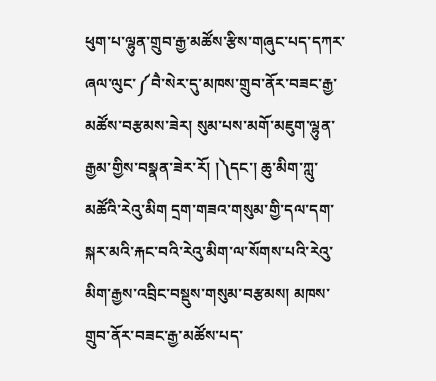ཕུག་པ་ལྷུན་གྲུབ་རྒྱ་མཚོས་རྩིས་གཞུང་པད་དཀར་ཞལ་ལུང་༼བཻ་སེར་དུ་མཁས་གྲུབ་ནོར་བཟང་རྒྱ་མཚོས་བརྩམས་ཟེར། སུམ་པས་མགོ་མཇུག་ལྷུན་རྒྱམ་གྱིས་བསྣན་ཟེར་རོ། །༽དང་། ཆུ་མིག་ཀླུ་མཚོའི་རེའུ་མིག དྲག་གཟའ་གསུམ་གྱི་དལ་དག་སྐར་མའི་རྐང་བའི་རེའུ་མིག་ལ་སོགས་པའི་རེའུ་མིག་རྒྱས་འབྲིང་བསྡུས་གསུམ་བརྩམས། མཁས་གྲུབ་ནོར་བཟང་རྒྱ་མཚོས་པད་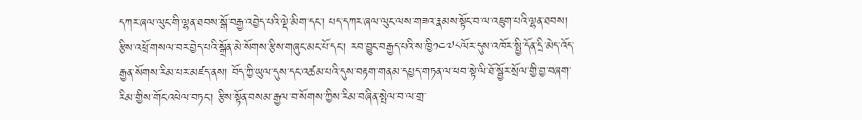དཀར་ཞལ་ལུང་གི་ལྷན་ཐབས་སྒོ་བརྒྱ་འབྱེད་པའི་ལྡེ་མིག་དང་། པད་དཀར་ཞལ་ལུང་ལས་གཟའ་རྣམས་སྟོང་བ་ལ་འཇུག་པའི་ལྷན་ཐབས། རྩིས་འཕྲོ་གསལ་བར་བྱེད་པའི་སྒྲོན་མེ་སོགས་རྩིས་གཞུང་མང་པོ་དང་། རབ་བྱུང་བརྒྱད་པའི་ས་ཁྱི༡༤༧༨ལོར་དུས་འཁོར་སྤྱི་དོན་དྲི་མེད་འོད་རྒྱན་སོགས་རིམ་པར་མཛད་ནས། བོད་ཀྱི་ཡུལ་དུས་དང་འཚམ་པའི་དུས་བརྟག་གནམ་དཔྱད་གཏན་ལ་ཕབ་སྟེ་ལི་ཐོ་སྦྱོར་སྲོལ་གྱི་བྱ་བཞག་རིམ་གྱིས་གོང་འཕེལ་བཏང་། རྩིས་སྟོན་བསམ་རྒྱལ་བ་སོགས་ཀྱིས་རིམ་བཞིན་སྤེལ་བ་ལ་གྲ་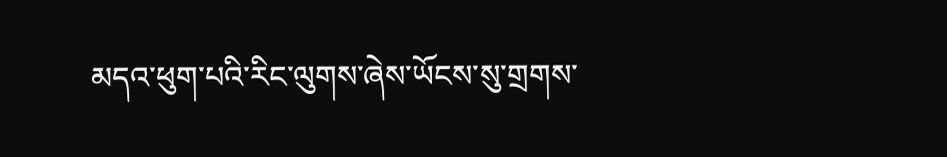མདའ་ཕུག་པའི་རིང་ལུགས་ཞེས་ཡོངས་སུ་གྲགས་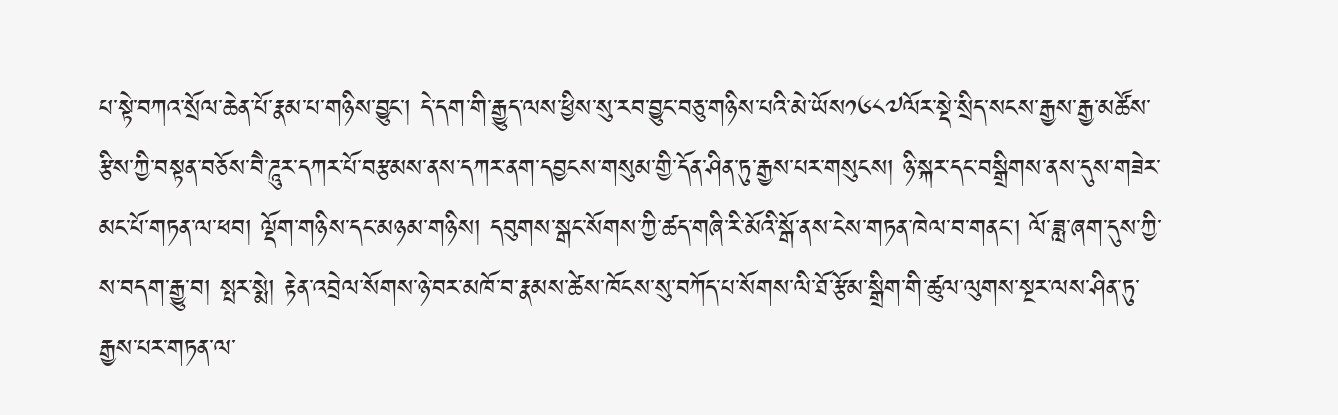པ་སྟེ་བཀའ་སྲོལ་ཆེན་པོ་རྣམ་པ་གཉིས་བྱུང་། དེ་དག་གི་རྒྱུད་ལས་ཕྱིས་སུ་རབ་བྱུང་བཅུ་གཉིས་པའི་མེ་ཡོས༡༦༨༧ལོར་སྡེ་སྲིད་སངས་རྒྱས་རྒྱ་མཚོས་རྩིས་ཀྱི་བསྟན་བཅོས་བཻ་ཌཱུར་དཀར་པོ་བརྩམས་ནས་དཀར་ནག་དབྱངས་གསུམ་གྱི་དོན་ཤིན་ཏུ་རྒྱས་པར་གསུངས། ཉི་སྐར་དང་བསྒྲིགས་ནས་དུས་གཟེར་མང་པོ་གཏན་ལ་ཕབ། ལྡོག་གཉིས་དང་མཉམ་གཉིས། དབུགས་སྒང་སོགས་ཀྱི་ཚད་གཞི་རི་མོའི་སྒོ་ནས་ངེས་གཏན་ཁེལ་བ་གནང་། ལོ་ཟླ་ཞག་དུས་ཀྱི་ས་བདག་རྒྱུ་བ། སྤར་སྨེ། རྟེན་འབྲེལ་སོགས་ཉེ་བར་མཁོ་བ་རྣམས་ཚེས་ཁོངས་སུ་བཀོད་པ་སོགས་ལི་ཐོ་རྩོམ་སྒྲིག་གི་ཚུལ་ལུགས་སྔར་ལས་ཤིན་ཏུ་རྒྱས་པར་གཏན་ལ་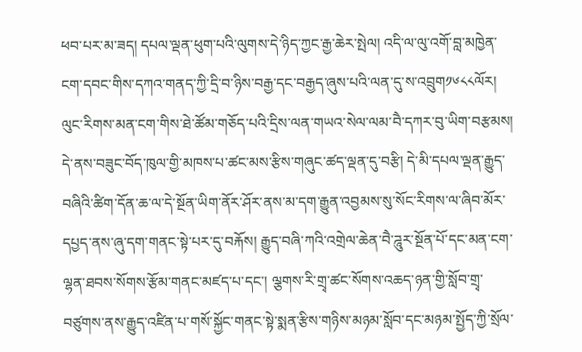ཕབ་པར་མ་ཟད། དཔལ་ལྡན་ཕུག་པའི་ལུགས་དེ་ཉིད་ཀྱང་རྒྱ་ཆེར་སྤེལ། འདི་ལ་ལུ་འགོ་བླ་མཁྱེན་ངག་དབང་གིས་དཀའ་གནད་ཀྱི་དྲི་བ་ཉིས་བརྒྱ་དང་བརྒྱད་ཞུས་པའི་ལན་དུ་ས་འབྲུག༡༦༨༨ལོར། ལུང་རིགས་མན་ངག་གིས་ཐེ་ཚོམ་གཅོད་པའི་དྲིས་ལན་གཡའ་སེལ་ལམ་བཻ་དཀར་བུ་ཡིག་བརྩམས། དེ་ནས་བཟུང་བོད་ཁུལ་གྱི་མཁས་པ་ཚང་མས་རྩིས་གཞུང་ཚད་ལྡན་དུ་བརྩི། དེ་མི་དཔལ་ལྡན་རྒྱུད་བཞིའི་ཚིག་དོན་ཆ་ལ་དེ་སྔོན་ཡིག་ནོར་ཤོར་ནས་མ་དག་རྒྱུན་འབྱམས་སུ་སོང་རིགས་ལ་ཞིབ་མོར་དཔྱད་ནས་ཞུ་དག་གནང་སྟེ་པར་དུ་བརྐོས། རྒྱུད་བཞི་ཀའི་འགྲེལ་ཆེན་བཻ་ཌཱུར་སྔོན་པོ་དང་མན་ངག་ལྷན་ཐབས་སོགས་རྩོམ་གནང་མཛད་པ་དང་། ལྕགས་རི་གྲྭ་ཚང་སོགས་འཆད་ཉན་གྱི་སློབ་གྲྭ་བཙུགས་ནས་རྒྱུད་འཛིན་པ་གསོ་སྐྱོང་གནང་སྟེ་སྨན་རྩིས་གཉིས་མཉམ་སློབ་དང་མཉམ་སྤྱོད་ཀྱི་སྲོལ་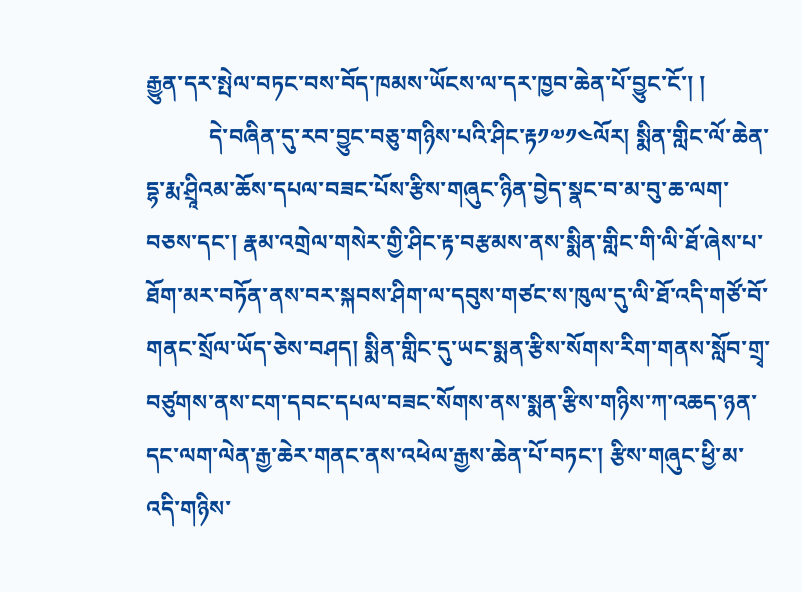རྒྱུན་དར་སྤེལ་བཏང་བས་བོད་ཁམས་ཡོངས་ལ་དར་ཁྱབ་ཆེན་པོ་བྱུང་ངོ་། །
           དེ་བཞིན་དུ་རབ་བྱུང་བཅུ་གཉིས་པའི་ཤིང་རྟ༡༧༡༤ལོར། སྨིན་གླིང་ལོ་ཆེན་དྷ་རྨ་ཤྲཱིའམ་ཆོས་དཔལ་བཟང་པོས་རྩིས་གཞུང་ཉིན་བྱེད་སྣང་བ་མ་བུ་ཆ་ལག་བཅས་དང་། རྣམ་འགྲེལ་གསེར་གྱི་ཤིང་རྟ་བརྩམས་ནས་སྨིན་གླིང་གི་ལི་ཐོ་ཞེས་པ་ཐོག་མར་བཏོན་ནས་བར་སྐབས་ཤིག་ལ་དབུས་གཙང་ས་ཁུལ་དུ་ལི་ཐོ་འདི་གཙོ་བོ་གནང་སྲོལ་ཡོད་ཅེས་བཤད། སྨིན་གླིང་དུ་ཡང་སྨན་རྩིས་སོགས་རིག་གནས་སློབ་གྲྭ་བཙུགས་ནས་ངག་དབང་དཔལ་བཟང་སོགས་ནས་སྨན་རྩིས་གཉིས་ཀ་འཆད་ཉན་དང་ལག་ལེན་རྒྱ་ཆེར་གནང་ནས་འཕེལ་རྒྱས་ཆེན་པོ་བཏང་། རྩིས་གཞུང་ཕྱི་མ་འདི་གཉིས་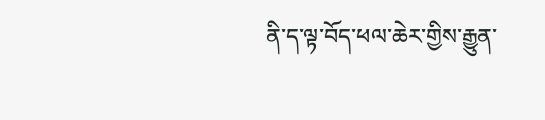ནི་ད་ལྟ་བོད་ཕལ་ཆེར་གྱིས་རྒྱུན་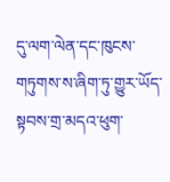དུ་ལག་ལེན་དང་ཁུངས་གཏུགས་ས་ཞིག་ཏུ་གྱུར་ཡོད་སྟབས་གྲ་མདའ་ཕུག་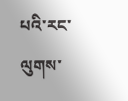པའི་རང་ལུགས་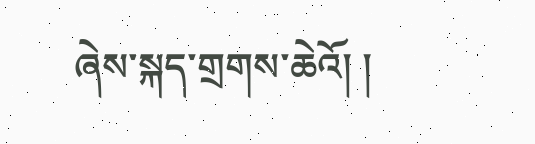ཞེས་སྐད་གྲགས་ཆེའོ། །